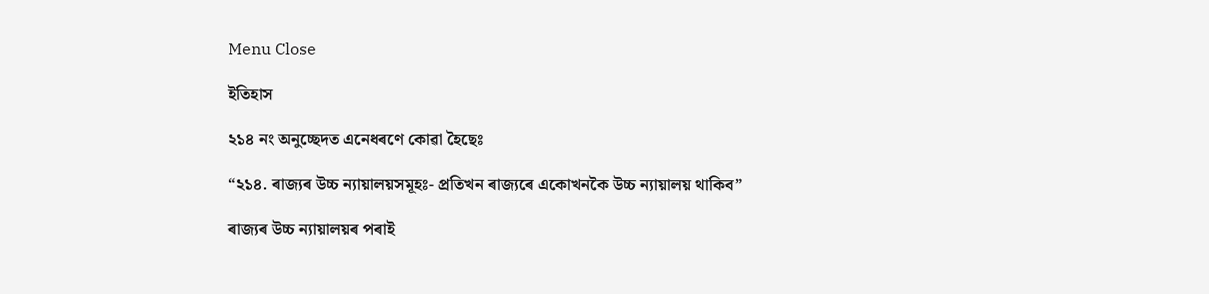Menu Close

ইতিহাস

২১৪ নং অনুচ্ছেদত এনেধৰণে কোৱা হৈছেঃ

“২১৪. ৰাজ্যৰ উচ্চ ন্যায়ালয়সমূহঃ- প্ৰতিখন ৰাজ্যৰে একোখনকৈ উচ্চ ন্যায়ালয় থাকিব”

ৰাজ্যৰ উচ্চ ন্যায়ালয়ৰ পৰাই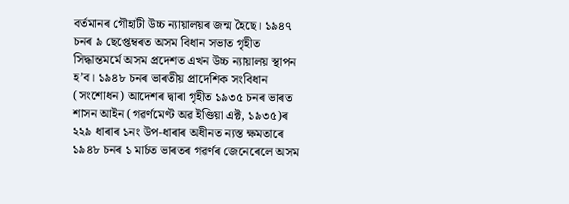বৰ্তমানৰ গৌহাটী উচ্চ ন্যায়ালয়ৰ জন্ম হৈছে। ১৯৪৭ চনৰ ৯ ছেপ্তেম্বৰত অসম বিধান সভাত গৃহীত সিদ্ধান্তমৰ্মে অসম প্ৰদেশত এখন উচ্চ ন্যায়ালয় স্থাপন হ’ব। ১৯৪৮ চনৰ ভাৰতীয় প্ৰাদেশিক সংবিধান (সংশোধন) আদেশৰ দ্বাৰা গৃহীত ১৯৩৫ চনৰ ভাৰত শাসন আইন (গৱৰ্ণমেণ্ট অৱ ইণ্ডিয়া এক্ট, ১৯৩৫)ৰ ২২৯ ধাৰাৰ ১নং উপ-ধাৰাৰ অধীনত ন্যস্ত ক্ষমতাৰে ১৯৪৮ চনৰ ১ মাৰ্চত ভাৰতৰ গৱৰ্ণৰ জেনেৰেলে অসম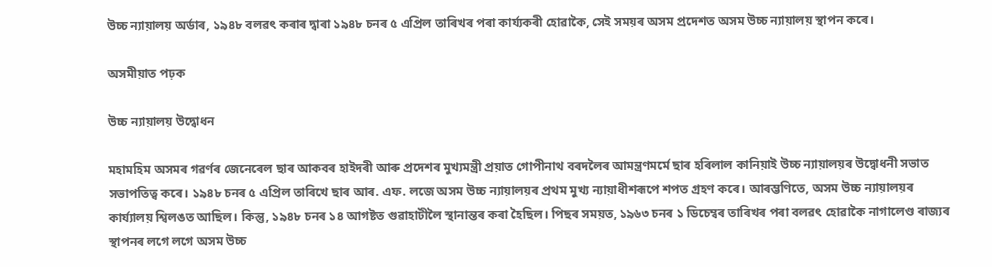উচ্চ ন্যায়ালয় অৰ্ডাৰ, ১৯৪৮ বলৱৎ কৰাৰ দ্বাৰা ১৯৪৮ চনৰ ৫ এপ্ৰিল তাৰিখৰ পৰা কাৰ্য্যকৰী হোৱাকৈ, সেই সময়ৰ অসম প্ৰদেশত অসম উচ্চ ন্যায়ালয় স্থাপন কৰে।

অসমীয়াত পঢ়ক

উচ্চ ন্যায়ালয় উদ্বোধন

মহামহিম অসমৰ গৱৰ্ণৰ জেনেৰেল ছাৰ আকবৰ হাইদৰী আৰু প্ৰদেশৰ মুখ্যমন্ত্ৰী প্ৰয়াত গোপীনাথ বৰদলৈৰ আমন্ত্ৰণমৰ্মে ছাৰ হৰিলাল কানিয়াই উচ্চ ন্যায়ালয়ৰ উদ্বোধনী সভাত সভাপতিত্ব কৰে। ১৯৪৮ চনৰ ৫ এপ্ৰিল তাৰিখে ছাৰ আৰ. এফ. লজে অসম উচ্চ ন্যায়ালয়ৰ প্ৰথম মুখ্য ন্যায়াধীশৰূপে শপত গ্ৰহণ কৰে। আৰম্ভণিতে, অসম উচ্চ ন্যায়ালয়ৰ কাৰ্য্যালয় শ্বিলঙত আছিল। কিন্তু, ১৯৪৮ চনৰ ১৪ আগষ্টত গুৱাহাটীলৈ স্থানান্তৰ কৰা হৈছিল। পিছৰ সময়ত, ১৯৬৩ চনৰ ১ ডিচেম্বৰ তাৰিখৰ পৰা বলৱৎ হোৱাকৈ নাগালেণ্ড ৰাজ্যৰ স্থাপনৰ লগে লগে অসম উচ্চ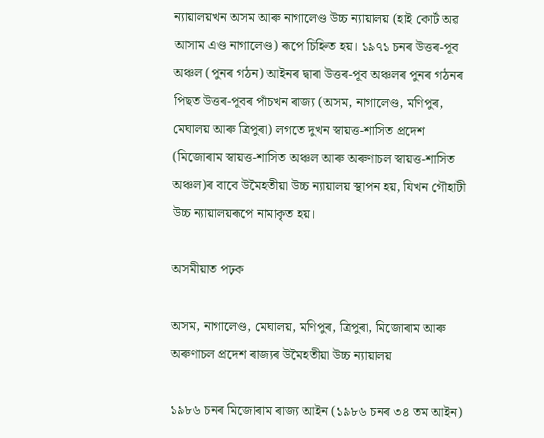ন্যায়ালয়খন অসম আৰু নাগালেণ্ড উচ্চ ন্যায়ালয় (হাই কোৰ্ট অৱ আসাম এণ্ড নাগালেণ্ড) ৰূপে চিহ্নিত হয়। ১৯৭১ চনৰ উত্তৰ-পূব অঞ্চল (পুনৰ গঠন) আইনৰ দ্বাৰা উত্তৰ-পূব অঞ্চলৰ পুনৰ গঠনৰ পিছত উত্তৰ-পূবৰ পাঁচখন ৰাজ্য (অসম, নাগালেণ্ড, মণিপুৰ, মেঘালয় আৰু ত্ৰিপুৰা) লগতে দুখন স্বায়ত্ত-শাসিত প্ৰদেশ (মিজোৰাম স্বায়ত্ত-শাসিত অঞ্চল আৰু অৰুণাচল স্বায়ত্ত-শাসিত অঞ্চল)ৰ বাবে উমৈহতীয়া উচ্চ ন্যায়ালয় স্থাপন হয়, যিখন গৌহাটী উচ্চ ন্যায়ালয়ৰূপে নামাকৃত হয়।

অসমীয়াত পঢ়ক

অসম, নাগালেণ্ড, মেঘালয়, মণিপুৰ, ত্ৰিপুৰা, মিজোৰাম আৰু অৰুণাচল প্ৰদেশ ৰাজ্যৰ উমৈহতীয়া উচ্চ ন্যায়ালয়

১৯৮৬ চনৰ মিজোৰাম ৰাজ্য আইন (১৯৮৬ চনৰ ৩৪ তম আইন)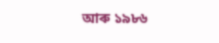আৰু ১৯৮৬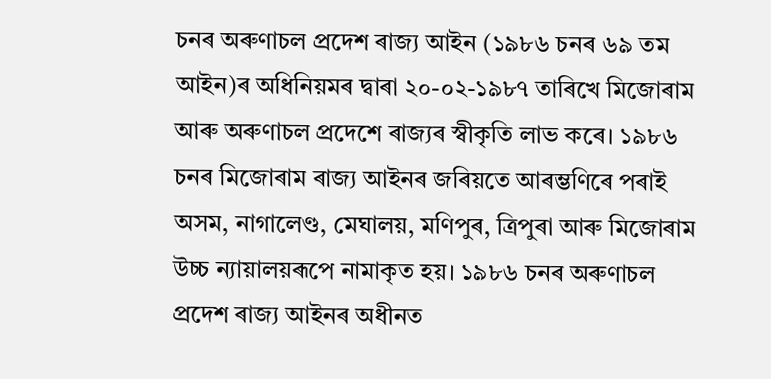চনৰ অৰুণাচল প্ৰদেশ ৰাজ্য আইন (১৯৮৬ চনৰ ৬৯ তম আইন)ৰ অধিনিয়মৰ দ্বাৰা ২০-০২-১৯৮৭ তাৰিখে মিজোৰাম আৰু অৰুণাচল প্ৰদেশে ৰাজ্যৰ স্বীকৃতি লাভ কৰে। ১৯৮৬ চনৰ মিজোৰাম ৰাজ্য আইনৰ জৰিয়তে আৰম্ভণিৰে পৰাই অসম, নাগালেণ্ড, মেঘালয়, মণিপুৰ, ত্ৰিপুৰা আৰু মিজোৰাম উচ্চ ন্যায়ালয়ৰূপে নামাকৃত হয়। ১৯৮৬ চনৰ অৰুণাচল প্ৰদেশ ৰাজ্য আইনৰ অধীনত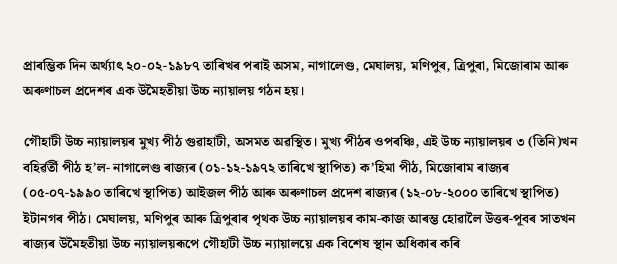প্ৰাৰম্ভিক দিন অৰ্থ্যাৎ ২০-০২-১৯৮৭ তাৰিখৰ পৰাই অসম, নাগালেণ্ড, মেঘালয়, মণিপুৰ, ত্ৰিপুৰা, মিজোৰাম আৰু অৰুণাচল প্ৰদেশৰ এক উমৈহতীয়া উচ্চ ন্যায়ালয় গঠন হয়।

গৌহাটী উচ্চ ন্যায়ালয়ৰ মুখ্য পীঠ গুৱাহাটী, অসমত অৱস্থিত। মুখ্য পীঠৰ ওপৰঞ্চি, এই উচ্চ ন্যায়ালয়ৰ ৩ (তিনি)খন বহিৰ্ৱৰ্তী পীঠ হ’ল- নাগালেণ্ড ৰাজ্যৰ (০১-১২-১৯৭২ তাৰিখে স্থাপিত) ক’হিমা পীঠ, মিজোৰাম ৰাজ্যৰ (০৫-০৭-১৯৯০ তাৰিখে স্থাপিত) আইজল পীঠ আৰু অৰুণাচল প্ৰদেশ ৰাজ্যৰ (১২-০৮-২০০০ তাৰিখে স্থাপিত) ইটানগৰ পীঠ। মেঘালয়, মণিপুৰ আৰু ত্ৰিপুৰাৰ পৃথক উচ্চ ন্যায়ালয়ৰ কাম-কাজ আৰম্ভ হোৱালৈ উত্তৰ-পূবৰ সাতখন ৰাজ্যৰ উমৈহতীয়া উচ্চ ন্যায়ালয়ৰূপে গৌহাটী উচ্চ ন্যায়ালয়ে এক বিশেষ স্থান অধিকাৰ কৰি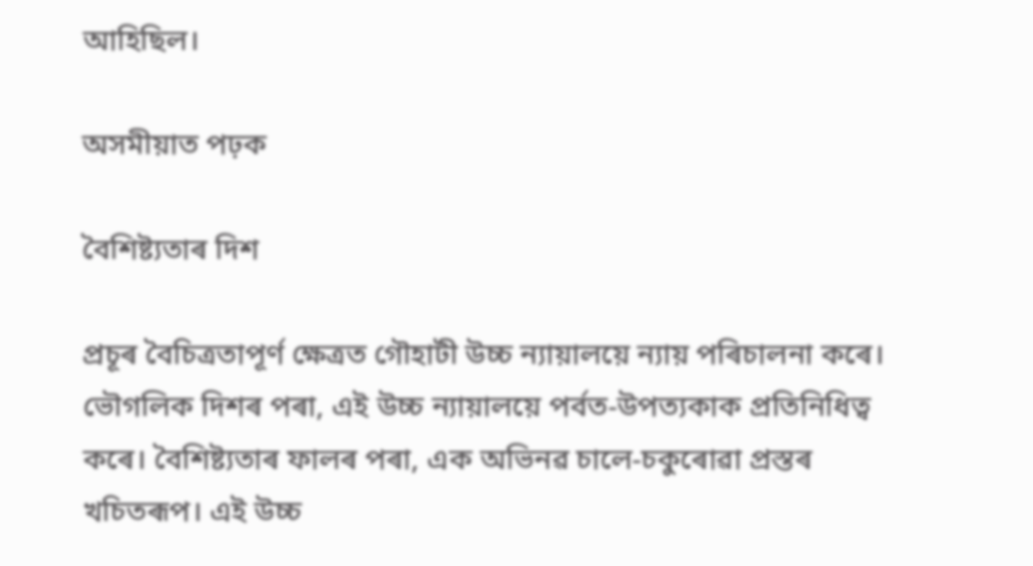আহিছিল।

অসমীয়াত পঢ়ক

বৈশিষ্ট্যতাৰ দিশ

প্ৰচূৰ বৈচিত্ৰতাপূৰ্ণ ক্ষেত্ৰত গৌহাটী উচ্চ ন্যায়ালয়ে ন্যায় পৰিচালনা কৰে। ভৌগলিক দিশৰ পৰা, এই উচ্চ ন্যায়ালয়ে পৰ্বত-উপত্যকাক প্ৰতিনিধিত্ব কৰে। বৈশিষ্ট্যতাৰ ফালৰ পৰা, এক অভিনৱ চালে-চকুৰোৱা প্ৰস্তৰ খচিতৰূপ। এই উচ্চ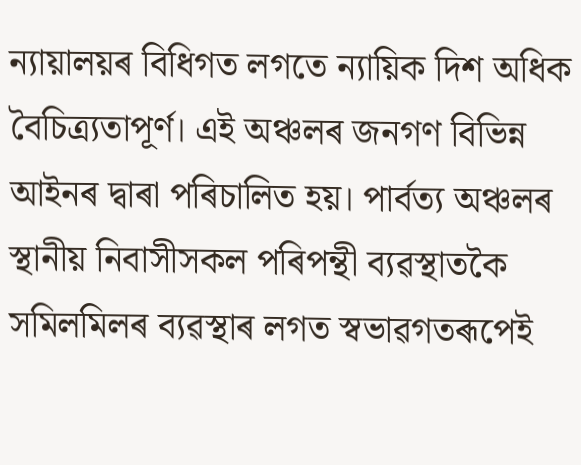ন্যায়ালয়ৰ বিধিগত লগতে ন্যায়িক দিশ অধিক বৈচিত্ৰ্যতাপূৰ্ণ। এই অঞ্চলৰ জনগণ বিভিন্ন আইনৰ দ্বাৰা পৰিচালিত হয়। পাৰ্বত্য অঞ্চলৰ স্থানীয় নিবাসীসকল পৰিপন্থী ব্যৱস্থাতকৈ সমিলমিলৰ ব্যৱস্থাৰ লগত স্বভাৱগতৰূপেই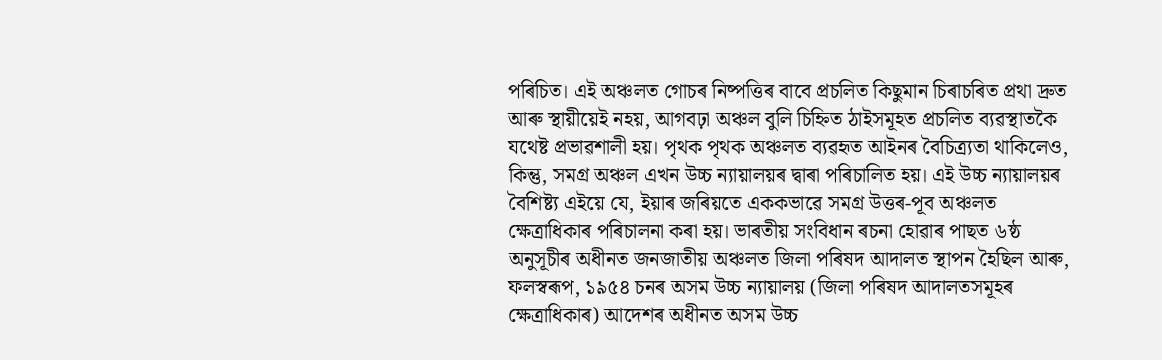পৰিচিত। এই অঞ্চলত গোচৰ নিষ্পত্তিৰ বাবে প্ৰচলিত কিছুমান চিৰাচৰিত প্ৰথা দ্ৰুত আৰু স্থায়ীয়েই নহয়, আগবঢ়া অঞ্চল বুলি চিহ্নিত ঠাইসমূহত প্ৰচলিত ব্যৱস্থাতকৈ যথেষ্ট প্ৰভাৱশালী হয়। পৃথক পৃথক অঞ্চলত ব্যৱহৃত আইনৰ বৈচিত্ৰ্যতা থাকিলেও, কিন্তু, সমগ্ৰ অঞ্চল এখন উচ্চ ন্যায়ালয়ৰ দ্বাৰা পৰিচালিত হয়। এই উচ্চ ন্যায়ালয়ৰ বৈশিষ্ট্য এইয়ে যে, ইয়াৰ জৰিয়তে এককভাৱে সমগ্ৰ উত্তৰ-পূব অঞ্চলত ক্ষেত্ৰাধিকাৰ পৰিচালনা কৰা হয়। ভাৰতীয় সংবিধান ৰচনা হোৱাৰ পাছত ৬ষ্ঠ অনুসূচীৰ অধীনত জনজাতীয় অঞ্চলত জিলা পৰিষদ আদালত স্থাপন হৈছিল আৰু, ফলস্বৰূপ, ১৯৫৪ চনৰ অসম উচ্চ ন্যায়ালয় (জিলা পৰিষদ আদালতসমূহৰ ক্ষেত্ৰাধিকাৰ) আদেশৰ অধীনত অসম উচ্চ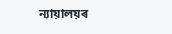ন্যায়ালয়ৰ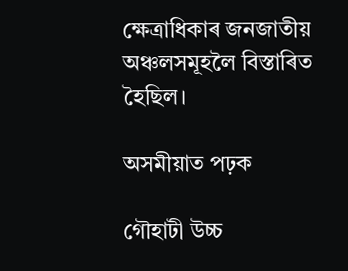ক্ষেত্ৰাধিকাৰ জনজাতীয় অঞ্চলসমূহলৈ বিস্তাৰিত হৈছিল।

অসমীয়াত পঢ়ক

গৌহাটী উচ্চ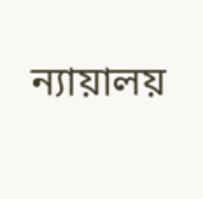ন্যায়ালয়